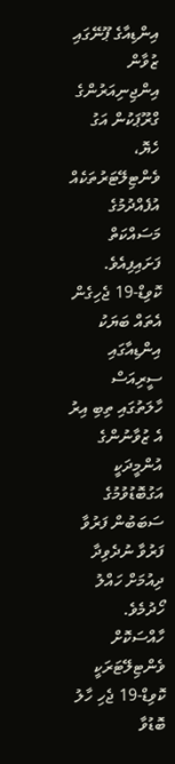އިންޑިއާގެ ޕޫނޭގައި ޒުވާން އިންޖިނިއަރުންގެ ގްރޫޕަކުން އަގު ހެޔޮ، ވެންޓިލޭޓަރުތަކެއް އުފެއްދުމުގެ މަސައްކަތް ފަށައިފިއެވެ.
ކޮވިޑް-19 ޖެހިގެން އެތައް ބަޔަކު އިންޑިއާގައި ސީރިއަސް ހާލަތުގައި ތިބި އިރު އެ ޒުވާނުންގެ އުންމީދަކީ އަގުބޮޑުވުމުގެ ސަބަބުން ފަރުވާ ފަރުވާ ނުދެވިދާ ދިއުމަށް ހައްލު ހޯދުމެވެ. ހާއްސަކޮށް ވެންޓިލޭޓަރަކީ ކޮވިޑް-19 ޖެހި ހާލު ބޮޑުވާ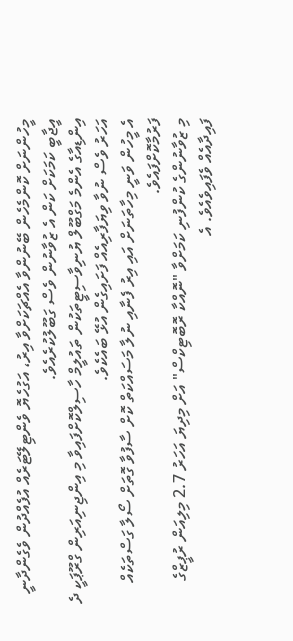މީހުންނަށް ކޮންމެހެން ބޭނުންވާ އެއްޗަކަށްވާ އިރު، އަގުހެޔޮ ވެންޓިލޭޓަރެއް އުފެއްދުން ވެގެންދާނީ އީޖާބީ ކަމަކަށް ކަން އެ ޒުވާނުން ވެސް ގަބޫލުކުރެއެވެ.
އިންޑިއާގެ އެންމެ މަގްބޫލް ޔުނިވާސިޓީތަކުން ތައުލީމް ހާސިލްކޮށްފައިވާ މި އިންޖިނިއަރިން ގްރޫޕަކީ ދެ އަހަރު ވެސް ނުވާ ވިޔަފާރިއެއް ފަށައިގެން އުޅޭ ބައެކެވެ.
އެ މީހުން ވަނީ މިހާތަނަށް އައި އިރު ފެނާއި ނުލާ މަސައްކަތް ކޮށް ސާފުވާ ގޮތަށް ސޯލާ ގަސްތަކެއް ފަރުމާކޮށްފައެވެ.
މި ޒުވާނުންގެ ކުންފުނި ކަމަށްވާ "ނޮއްކާ ރޮބޮޓިކްސް" އަށް މިދިޔަ އަހަރު 2.7 މިލިއަން ރުޕީޒްގެ ފައިދާއެއް ވެފައިވެއެވެ. އެ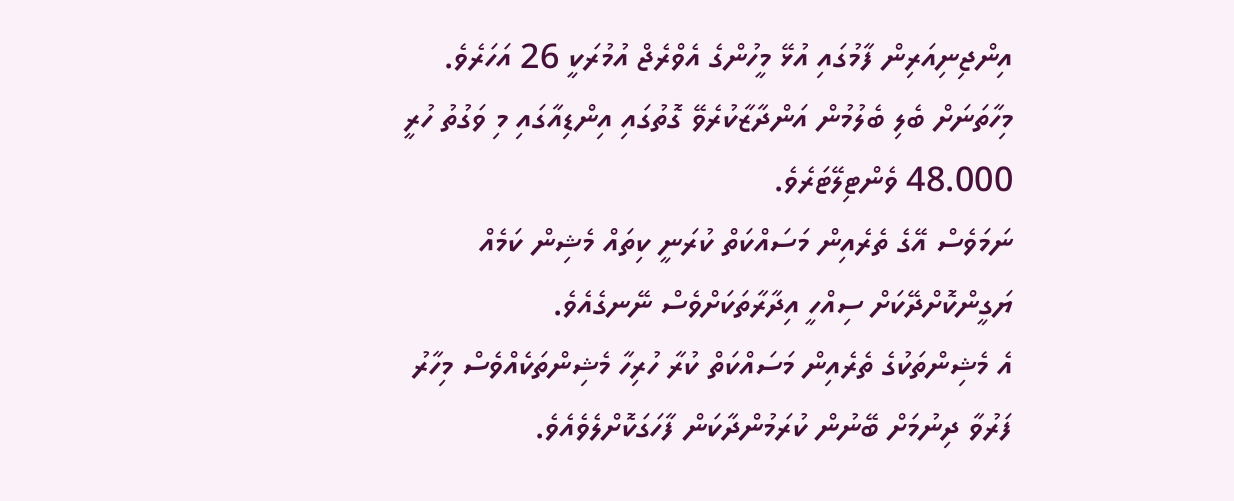އިންޖިނިއަރިން ފާމުގައި އުޅޭ މީހުންގެ އެވްރެޖް އުމުރަކީ 26 އަހަރެވެ.
މިހާތަނަށް ބެލި ބެލުމުން އަންދާޒާކުރެވޭ ގޮތުގައި އިންޑިއާގައި މި ވަގުތު ހުރީ 48.000 ވެންޓިލޭޓަރެވެ.
ނަމަވެސް އޭގެ ތެރެއިން މަސައްކަތް ކުރަނީ ކިތައް މެޝިން ކަމެއް ޔަގީންކޮށްދޭކަށް ސިއްހީ އިދާރާތަކަށްވެސް ނޭނގެއެވެ.
އެ މެޝިންތަކުގެ ތެރެއިން މަސައްކަތް ކުރާ ހުރިހާ މެޝިންތަކެއްވެސް މިހާރު ފަރުވާ ދިނުމަށް ބޭނުން ކުރަމުންދާކަން ފާހަގަކޮށްލެވެއެވެ.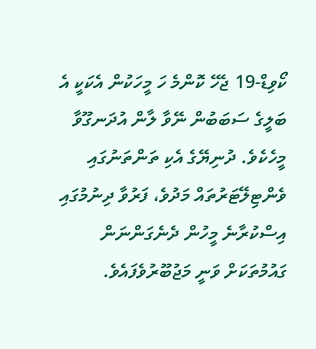ކޯވިޑް-19 ޖެހޭ ކޮންމެ ހަ މީހަކުން އެކަކީ އެ ބަލީގެ ސަބަބުން ނޭވާ ލާން އުދަނގޫވާ މީހެކެވެ. ދުނިޔޭގެ އެކި ތަންތަނުގައި ވެންޓިލޭޓަރުތައް މަދުވެ، ފަރުވާ ދިނުމުގައި އިސްކުރާނެ މީހުން ދެނެގަންނަން ގައުމުތަކަށް ވަނީ މަޖުބޫރުވެފައެވެ.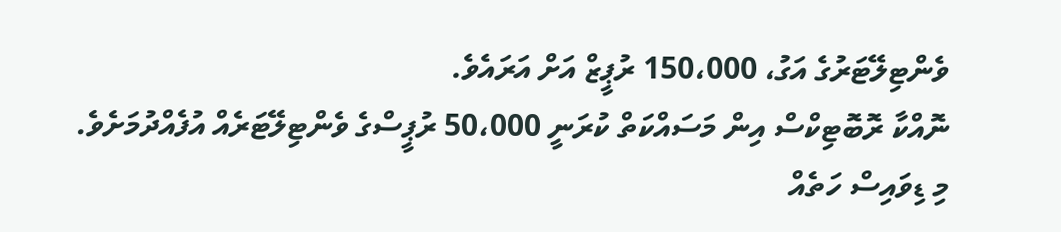ވެންޓިލޭޓަރުގެ އަގު، 150،000 ރުޕީޒް އަށް އަރައެވެ.
ނޮއްކާ ރޮބޮޓިކްސް އިން މަސައްކަތް ކުރަނީ 50،000 ރުޕީސްގެ ވެންޓިލޭޓަރެއް އުފެއްދުމަށެވެ.
މި ޑިވައިސް ހަތެއް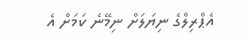އެޕްރިލްގެ ނިޔަލަށް ނިމޭނެ ކަމަށް އެ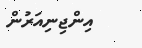އިންޖިނިއަރުން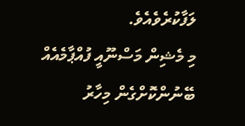ލަފާކުރެވެއެވެ.
މި މެޝިން މަސްނޫއީ ފުއްޕާމެއެއް ބޭނުންކޮށްގެން މިހާރު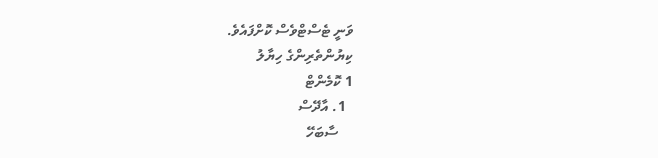ވަނީ ޓެސްޓްވެސް ކޮށްފައެވެ.
ކިޔުންތެރިންގެ ހިޔާލު
1 ކޮމެންޓް
  1. އާދޭސް
    ސާބަހޭ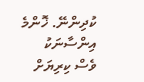ކުދިންނޭ. ޚޮންމެ އިންސާނަކު ވެސް ކިރިޔަށް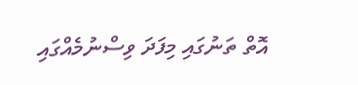އޮތް ތަނުގައި މިފަދަ ވިސްނުމެއްގައި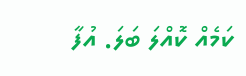ކަމެއް ކޮއްލަ ބަލަ. އުފާ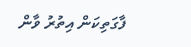ފާގަތިކަން އިތުރު ވާން